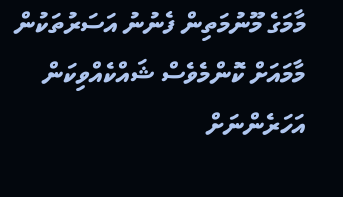މާމަގެ މޫނުމަތިން ފެނުނު އަސަރުތަކުން މާމައަށް ކޮންމެވެސް ޝައްކެއްވިކަން އަހަރެންނަށް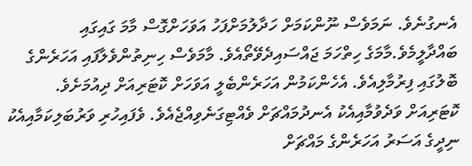އެނގުނެވެ. ނަމަވެސް ނޫންކަމަށް ހަދާލުމަށްފަހު އަވަހަށްގޮސް މާމަ ގައިގައި ބައްދާލީމެވެ.މާމަގެ ހިތްހަމަ ޖައްސައިދެވޭތޯއެވެ. މާމަވެސް ހިނިތުންވެލާފައި އަހަރެންގެ ބޮލުގައި ފިރުމާލިއެވެ. އެހެންކަމުން އަހަރެންބެލީ އަވަހަށް ކޮޓަރިއަށް ދިއުމަށެވެ.
ކޮޓަރިއަށް ވަދެވުމާއިއެކު އެނދުމައްޗަށް ވެއްޓިގަނެވިއްޖެއެވެ. ވެފައިހުރި ވަރުބަލިކަމާއިއެކު ނިދީގެ އަސަރު އަހަރެންގެ މައްޗަށް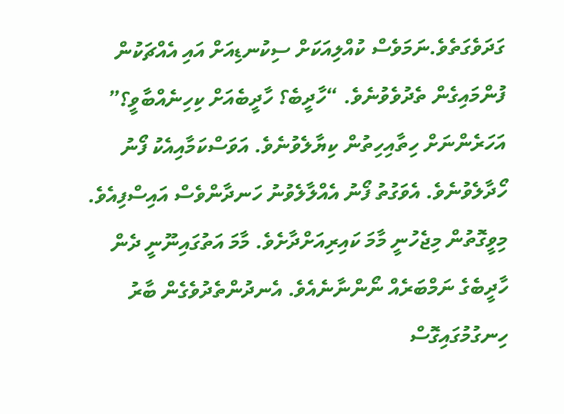ގަދަވެގަތެވެ.ނަމަވެސް ކުއްލިއަކަށް ސިކުނޑިއަށް އައި އެއްޗަކުން ފުންމައިގެން ތެދުވެވުނެވެ. “ހާދީބެ؟ ހާދީބެއަށް ކިހިނެއްބާވީ؟” އަހަރެންނަށް ހިތާއިހިތުން ކިޔާލެވުނެވެ. އަވަސްކަމާއިއެކު ފޯނު ހޯދާލެވުނެވެ. އެވަގުތު ފޯނު އެއްލާލެވުނު ހަނދާންވެސް އައިސްފިއެވެ. މިވީގޮތުން މިޖެހުނީ މާމަ ކައިރިއަށްދާށެވެ. މާމަ އަތުގައިނޫނީ ދެން ހާދީބެގެ ނަމްބަރެއް ނޯންނާނެއެވެ. އެނދުންތެދުވެގެން ބާރު ހިނގުމުގައިގޮސް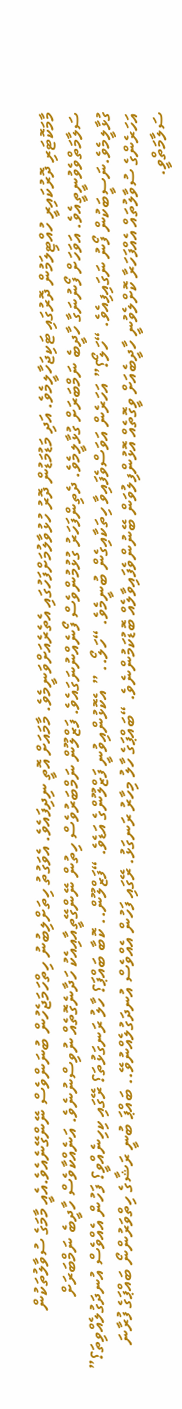މާމަކޮޓަރި ދޮރުކައިރީ ހުއްޓިލަމުން ދޮރުގައި ޓަކިޖަހާލީމެވެ. އަދި މަޑުމަޑުން ދޮރު ހުޅުވާލުމަށްފަހުގައި އެތެރެއަށްވަނީމެވެ. މާމައަށް އޮތީ ނިދިފައެވެ. އެވަގުތު ހިތަށްލިބުނު ހިތްހަމަޖެހުން ބުނަންވެސް ނޭންގޭނެއެވެ.އެއީ މާމަގެ ސުވާލުތަކުން ސަލާމަތްވެވުނީތީއެވެ. އަވަހަށް ފޯނުނަގާ ހާދީބެ ނަމްބަރަށް ގުޅާލީމެވެ. ދެތިންފަހަރު ގުޅުމުންވެސް ފޯނެއްނުނަގައެވެ. ފަޒްލޫން ނަމްބަރުވެސް ހިތުން ނޭންގޭތީއާއިއެކު ހަދާނެގޮތެއް ނުވިސްނުނެވެ. އަނެއްކާވެސް ހާދީބެ ނަމްބަރަށް ގުޅާލީމެވެ.ނަސީބަކުން ފޯނު ނަގައިފިއެވެ. “ހަލޯ؟” އަހަރެން އަވަސްވެފައިވާ ހިތަކާއިގެން ބުނީމެވެ. “ހަލޯ.. ” އެކޮޅުންއިވުނީ ފަޒްލޫންގެ އަޑެވެ. “ފަޒްލޫން.. ކޮބާ ބައްޕަ؟ ހާލު ރަނގަޅުތަ؟ ރޭގައި ކިހިނެއްވީ؟ ފަހުން އެއްވެސް އުނދަގުލެއްވިތަ؟” އަހަރެންގެ ސުވާލުތައް އެއްފަހަރާ ކޮށްލެވުނީ ހާދީބެއަށް ވީގޮތެއް އޮޅުންފިލުވަން ބޭނުންވެފައިވާލެއް ބޮޑުކަމުންނެވެ. “ބައްޕަގެ ހާލު މިހާރު ރަނގަޅު. ރޭގައި ފަހުން އެއްވެސް އުނދަގުލެއްނުވޭ.. ބައްޕަ ބުނީ ރަޝާގެ ހިތްވަރުންނޯ ބައްޕަގެ ފުރާނަ ސަލާމަތްވީ.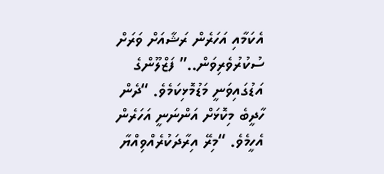އެކަމާއި އަހަރެން ރަޝާއަށް ވަރަށް ސުކުރުވެރިވަން..” ފަޒްލޫންގެ އަޑުގައިވަނީ މަޑުމޮޅިކަމެވެ. “ދެން ހާދީބެ މިކޮޅަށް އަންނަނީ އަހަރެން އެހީމެވެ. “މިރޭ އިރާދަކުރެއްވިއްޔާ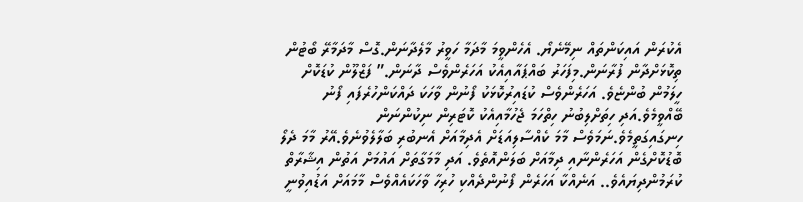އެކުރަން އައިކަންތައް ނިމޭނެޔޯ. އެހެންވީމަ މާދަމާ ހަވީރު މާލެދާނަން.ގޮސް މާދަމާރޭ ބޯޓުން ތިކޮޅަށްދާން ފުރާނަން.މިފަހަރު ބައްޕައާއިއެކު އަހަރެންވެސް ދާނަން.” ފަޒްލޫން ކުޑަކޮށް ހީލަމުން ބުންޏެވެ. އަހަރެންވެސް ކުޑައިރުކޮޅަކު ފޯނުން ވާހަކަ ދައްކަންހުރެފައި ފޯނު ބޭއްވީމެވެ.އަދި ހިތަށްލިބުނު ހިތްހަމަ ޖެހުމާއިއެކު ކޮޓަރިން ނިކުންނަން ހިނގައިގަތީމެވެ.ނަމަވެސް މާމަ ކެއްސާލިއަޑަށް އެދިމާއަށް އެނބުރި ބަލާލެވުނެވެ.އޭރު މާމަ ދެލޯ ބޮޑުކޮށްގެން އަހަރެންނާއި ދިމާއަށް ބަލަންއޮތެވެ. އަދި މާމަގާތަށް އައުމަށް އަތުން އިޝާރާތް ކުރަމުންދިޔައެވެ.. އަނެއްކާ އަހަރެން ފޯނުންދެއްކި ހުރިހާ ވާހަކައެއްވެސް މާމައަށް އަޑުއިވުނީ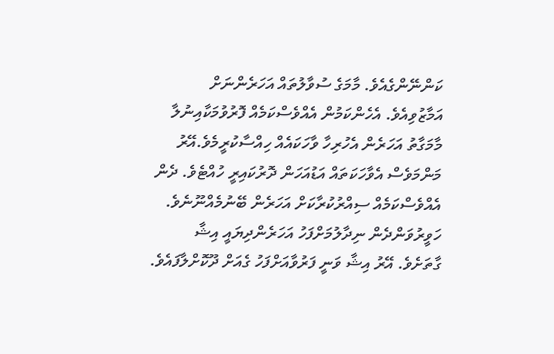ކަންނޭންގެއެވެ. މާމަގެ ސުވާލުތައް އަހަރެންނަށް އަމާޒުވިއެވެ. އެހެންކަމުން އެއްވެސްކަމެއް ފޮރުވުމަކާއިނުލާ މާމަގާތު އަހަރެން އެހުރިހާ ވާހަކައެއް ހިއްސާކުރީމެވެ.އޭރު މަންމަވެސް އެވާހަކަތައް އަޑުއަހަން ދޮރުކައިރީ ހުއްޓެވެ. ދެން އެއްވެސްކަމެއް ސިއްރުކުރާކަށް އަހަރެން ބޭނުމެއްނޫނެވެ.
ހަވީރުވަންދެން ނިދާލުމަށްފަހު އަހަރެންދިޔައީ އިޝާ ގާތަށެވެ. އޭރު އިޝާ ވަނީ ފަރުވާއަށްފަހު ގެއަށް ދޫކޮށްލާފައެވެ.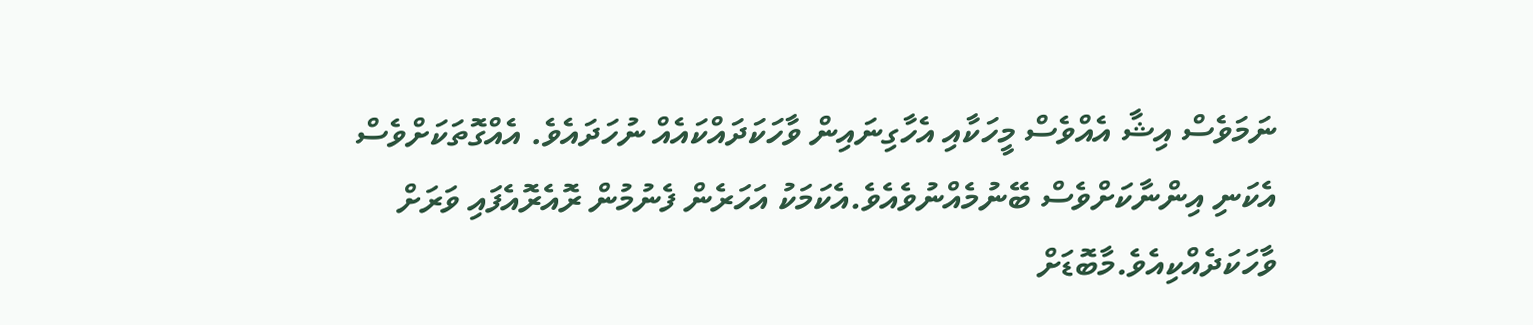ނަމަވެސް އިޝާ އެއްވެސް މީހަކާއި އެހާގިނައިން ވާހަކަދައްކައެއް ނުހަދައެވެ. އެއްގޮތަކަށްވެސް އެކަނި އިންނާކަށްވެސް ބޭނުމެއްނުވެއެވެ.އެކަމަކު އަހަރެން ފެނުމުން ރޮއެރޮއެފައި ވަރަށް ވާހަކަދެއްކިއެވެ.މާބޮޑަށް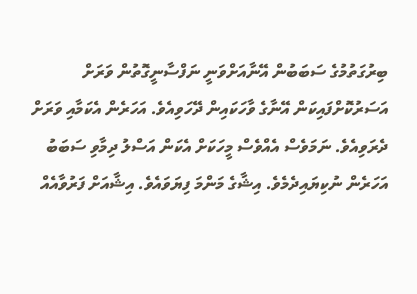ބިރުގަތުމުގެ ސަބަބުން އޭނާއަށްވަނީ ނަފްސާނީގޮތުން ވަރަށް އަސަރުކޮށްފައިކަން އޭނާގެ ވާހަކައިން ދޭހަވިއެވެ. އަހަރެން އެކަމާއި ވަރަށް ދެރަވިއެވެ. ނަމަވެސް އެއްވެސް މީހަކަށް އެކަން އަސްލު ދިމާވި ސަބަބު އަހަރެން ނުކިޔައިދެމެވެ. އިޝާގެ މަންމަ ފިޔަވައެވެ. އިޝާއަށް ފަރުވާއެއް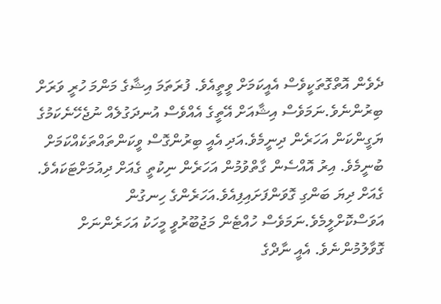ދެވެން އޮތްގޮތަކީވެސް އެއީކަމަށް ވީތީއެވެ. ފުރަތަމަ އިޝާގެ މަންމަ ހުރީ ވަރަށް ބިރުންނެވެ.ނަމަވެސް އިޝާއަށް އޭތީގެ އެއްވެސް އުނދަގުލެއް ނުޖެހޭނެކަމުގެ ޔަގީންކަން އަހަރެން ދިނީމެވެ.އަދި އެއީ ބިރުންގޮސް ވީކަންތައްތަކެއްކަމަށް ބުނީމެވެ. އިރު އޮއްސެން ގާތްވުމުން އަހަރެން ނިކުތީ ގެއަށް ދިއުމަށްޓަކައެވެ.
ގެއަށް ދިޔަ ބަންގި ގޮވަންފަށައިފިއެވެ.އަހަރެންގެ ހިނގުން އަވަސްކޮށްލީމެވެ.ނަމަވެސް ހުއްޓެން މަޖުބޫރުވީ މީހަކު އަހަރެންނަށް ގޮވާލުމުންނެވެ. އެއީ ނާދްގެ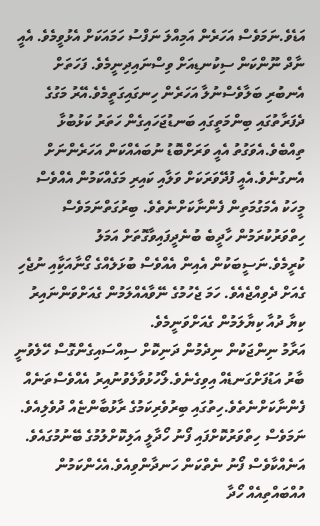އަޑެވެ.ނަމަވެސް އަހަރެން އަމިއްލަ ނަފްސު ހަމައަކަށް އެޅުވީމެވެ. އެއީ ނާދް ނޫންކަން ސިކުނޑިއަށް ވިސްނައިދިނީމެވެ. ފަހަތަށް އެނބުރި ބަލާވެސްނުލާ އަހަރެން ހިނގައިގަތީމެވެ.އޭރު މަގުގެ ދެފަރާތުގައި ބިންމަތީގައި ބަނޑުޖަހައިގެން ހަތަރު ކަޅުބުޅާ ތިއްބެވެ.އެވަގުތު އެއީ ވަރަށްބޮޑު ނުބައެއްކަން އަހަރެންނަށް އެނގުނެވެ.އެއީ ފުދޭވަރަކަށް ވަލާއި ކައިރި މަގެއްކަމުން އެއްވެސް މީހަކު އެމަގުމަތިން ފެންނާކަށްނެތެވެ. ބިރުގަތްނަމަވެސް ހިތްވަރުކުރަމުން ހާދީބެ ބުނެދީފައިވާގޮތަށް އަމަލު ކުރީމެވެ.ނަސީބަކުން އެއިން އެއްވެސް ބުޅަލެއްގެ ގޯނާއަކިާއި ނުޖެހި ގެއަށް ދެވިއްޖެއެވެ. ހަމަ ޖެހުމުގެ ނޭވާއެއްލަމުން ގެއަށްވަންނައިރު ކިޔާ ދުއާ ކިޔާލަމުން ގެއަށްވަނީމެވެ.
އަރާމު ނިންޖަކުން ނިދެމުން ދަނިކޮށް ސިއްސައިގެންގޮސް ހޭލެވުނީ ބާރު އަޑުފަށްގަނޑެއް އިވިގެނެވެ.ލޯހުޅުވާލެވުނުއިރު އެއްވެސްތަނެއް ފެންނާކަށްނެތެވެ.ހިތުގައި ބިރުވެރިކަމުގެ ރާޅުބާންޏެއް ދުވެލިއެވެ. ނަމަވެސް ހިތްވަރުކޮށްފައި ފޯނު ހޯދާލީ އަލިކޮށްލުމުގެ ބޭނުމުގައެވެ. އަނެއްކާވެސް ފޯނު ނެތްކަން ހަނދާންވިއެވެ.އެހެންކަމުން އުއްބައްތިއެއް ހޯދާ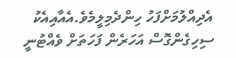އެދިއްލުމަށްފަހު ހިންދެމިލީމެވެ.އެއާއިއެކު ސިހިގެންގޮސް އަހަރެން ފަހަތަށް ވެއްޓުނީ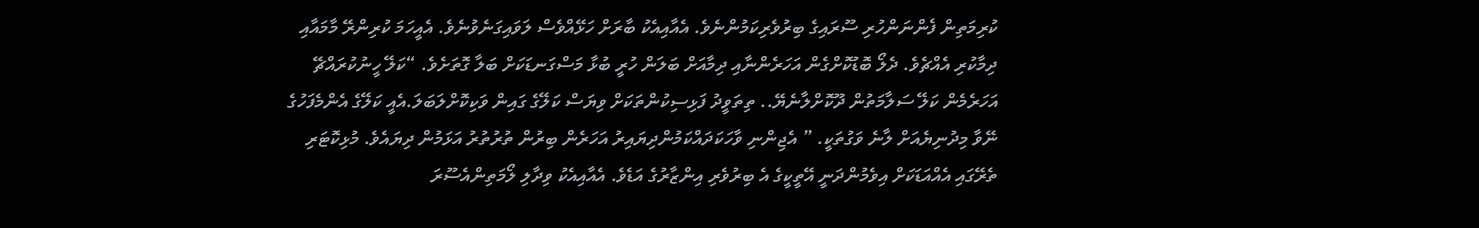ކުރިމަތިން ފެންނަންހުރި ސޫރައިގެ ބިރުވެރިކަމުންނެވެ. އެއާއިއެކު ބާރަށް ހަޅޭއްވެސް ލަވައިގަނެވުނެވެ. އެއީހަމަ ކުރިންރޭ މާމައާއި ދިމާކުރި އެއްޗެވެ. ދެލޯ ބޮޑުކޮށްގެން އަހަރެންނާއި ދިމާއަށް ބަލަން ހުރީ ބުޅާ މަސްގަނޑަކަށް ބަލާ ގޮތަށެވެ. “ކަލޭ ހީނުކުރައްޗޭ އަހަރެމެން ކަލޭ ސަލާމަތުން ދޫކޮށްލާނެޔޭ.. ތިތަވީދު ފަޅިސިކުންތަކަށް ވިޔަސް ކަލޭގެ ގައިން ވަކިކޮށްލަބަލަ.އެއީ ކަލޭގެ އެންމެފަހުގެ ނޭވާ މިދުނިޔެއަށް ލާނެ ވަގުތަކީ. ” އެޖިންނި ވާހަކަދައްކަމުންދިޔައިރު އަހަރެން ބިރުން ތުރުތުރު އަޅަމުން ދިޔައެވެ. މުޅިކޮޓަރި ތެރޭގައި އެއްއަޑަކަށް އިވެމުންދަނީ އޭތީކީގެ އެ ބިރުވެރި އިންޒާރުގެ އަޑެވެ. އެއާއިއެކު ވިދާލި ލޯމަތިންއެސޫރަ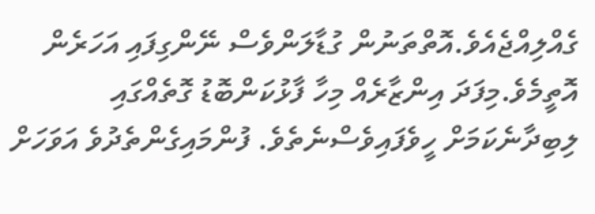ގެއްލިއްޖެއެވެ.އޮތްތަނުން ގުޑާލަންވެސް ނޭންގިފައި އަހަރެން އޮތީމެވެ.މިފަދަ އިންޒާރެއް މިހާ ފާޅުކަންބޮޑު ގޮތެއްގައި ލިބިދާނެކަމަށް ހީވެފައިވެސްނެތެވެ. ފުންމައިގެންތެދުވެ އަވަހަށް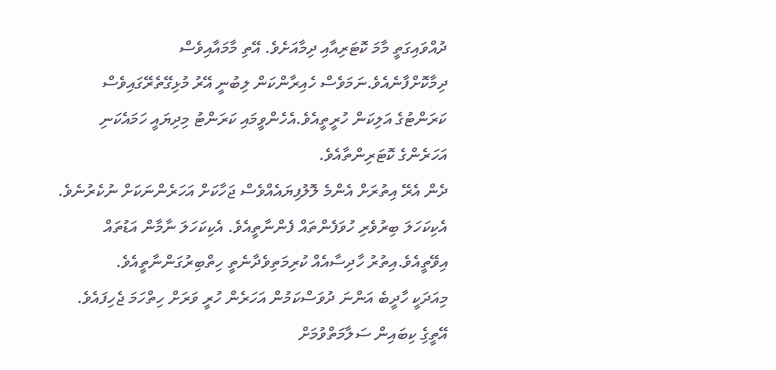ދުއްވައިގަތީ މާމަ ކޮޓަރިއާއި ދިމާއަށެވެ. އޭތި މާމައާއިވެސް ދިމާކޮށްފާނެއެވެ.ނަމަވެސް ހެއިރާންކަން ލިބުނީ އޭރު މުޅިގޭތެރޭގައިވެސް ކަރަންޓުގެ އަލިކަން ހުރީތީއެވެ.އެހެންވީމައި ކަރަންޓު މިދިޔައީ ހަމައެކަނި އަހަރެންގެ ކޮޓަރިންތާއެވެ.
ދެން އެރޭ އިތުރަށް އެންމެ ލޮލުފިޔައެއްވެސް ޖަހާކަށް އަހަރެންނަކަށް ނުކެރުނެވެ. އެކިކަހަލަ ބިރުވެރި ހުވަފެންތައް ފެންނާތީއެވެ. އެކިކަހަލަ ނާމާން އަޑުތައް އިވޭތީއެވެ.އިތުރު ހާދިސާއެއް ކުރިމަތިވެދާނެތީ ހިތްބިރުގަންނާތީއެވެ.
މިއަދަކީ ހާދީބެ އަންނަ ދުވަސްކަމުން އަހަރެން ހުރީ ވަރަށް ހިތްހަމަ ޖެހިފައެވެ. އޭތީގިެ ކިބައިން ސަލާމަތްވުމަށް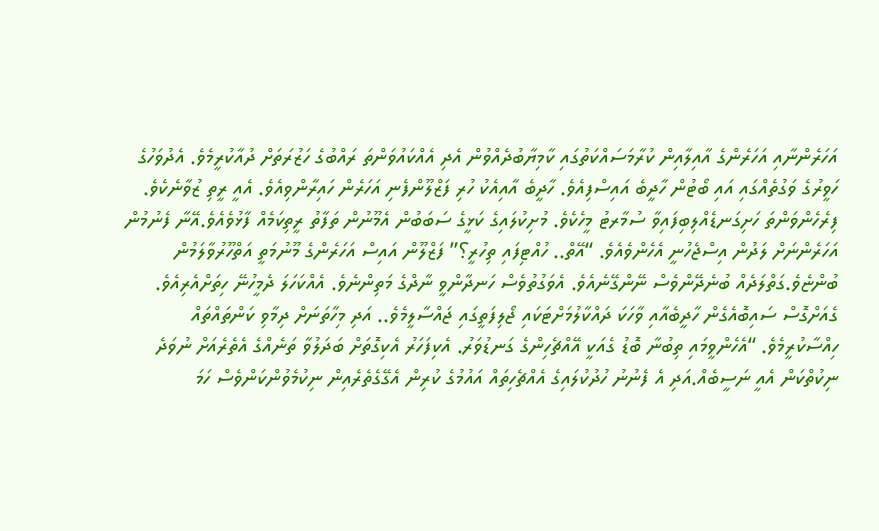އަހަރެންނާއި އަހަރެންގެ އާއިލާއިން ކުރާމަސައްކަތުގައި ކާމިޔާބުދެއްވުން އެދި އެއްކައުވަންތަ ރައްބުގެ ހަޒުރަތަށް ދުއާކުރީމެވެ. އެދުވަހުގެ ހަވީރުގެ ވަގުތެއްގައި އައި ބޯޓުން ހާދީބެ އައިސްފިއެވެ. ހާދީބެ އާއިއެކު ހުރި ފަޒްލޫންފެނި އަހަރެން ހައިރާންވިއެވެ. އެއީ ރީތި ޒުވާނެކެވެ. ފިރެހެންވަންތަ ހަށިގަނޑެއްލިބިފައިވާ ސުމާރޓު މީހެކެވެ. މުށިކުލައިގެ ކަޅީގެ ސަބަބުން އެމޫނުން ތަފާތު ރީތިކަމެއް ފާޅުވެއެވެ.އޭނާ ފެނުމުން އަހަރެންނަށް ލަދުން އިސްޖެހުނީ އެހެންވެއެވެ. “އޭތް.. ހުއްޓިފައި ތިހުރީ؟” ފަޒްލޫން އައިސް އަހަރެންގެ މޫނުމަތީ އަތްހޫރުވާލަމުން ބުންޏެވެ.ގަތްލަދެއް ބުނެދޭންވެސް ނޭންގޭނެއެވެ. އެވަގުތުވެސް ހަނދާންވީ ނާދްގެ މަތިންނެވެ. އެއްކަހަލަ ދެމީހުނޭ ހިތަށްއެރިއެވެ.
ގެއަށްގޮސް ސައިބޮއެގެން ހާދީބެއާއި ވާހަކަ ދައްކާލުމަށްޓަކައި ޖޯލިފަތީގައި ޖައްސާލީމެވެ.. އަދި މިހާތަނަށް ދިމާވި ކަންތައްތައް ހިއްސާކުރީމެވެ. “އެހެންވީމައި ތިބުނާ ބޮޑު ގެއަކީ އޭއްޗެހިންގެ ގަނޑުވަރު. އެކިފަހަރު އެކިގޮތަށް ބަދަލުވާ ތަނެއްގެ އެތެރެއަށް ނުވަދެ ނިކުތްކަން އެއީ ނަސީބެއް.އަދި އެ ފެނުނު ހުދުކުލައިގެ އެއްޗެހިތައް އައުމުގެ ކުރިން އެގޭގެތެރެއިން ނިކުމެވުންކަންވެސް ހަމަ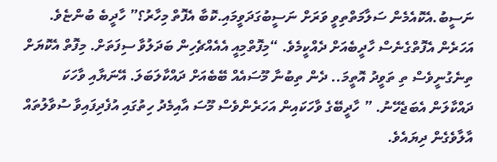ނަސީބު.އެކޮއެމެން ސަލާމަތްތިވީ ވަރަށް ނަސީބުގަދަވީމައި.ކޮބާ އެފޮތް މިހާރު؟” ހާދީބެ ބުންޏެވެ. އަހަރެން އެފޮތްގެނެސް ހާދީބެއަށް ދެއްކީމެވެ. “މިފޮތްމިއީ އެއެއްޗެހިން ބަދަލުވާ ސިފަތަށް. މިފޮތް އެކޮޔަށް ތިނެގުނީވެސް ތި ތަވީދު އޮތީމަ.. ދެން ތިބުނާ މޫސައެއް ބޭބެއަށް ދައްކާލަބަލަ. އޭނަޔާއި ވާހަކަ ދައްކާލަން އެބަޖެހޭނު. ” ހާދީބޭގެ ވާހަކައިން އަހަރެންވެސް މޫސަ އާއިމެދު ހިތުގައި އުފެދިފައިވާ ސުވާލުތައް އާލާވެގެން ދިޔައެވެ.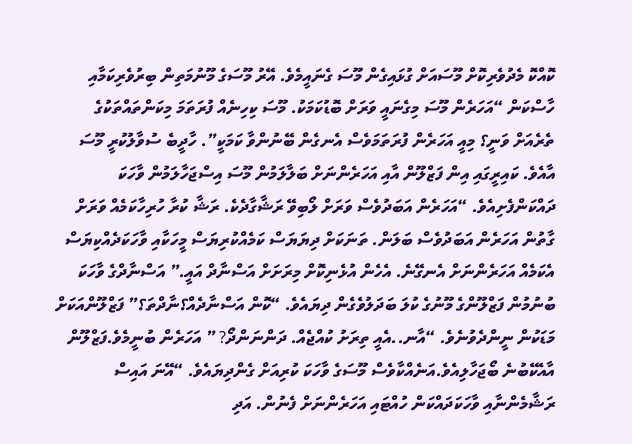ކޮއްކޮ މެދުވެރިކޮށް މޫސައަށް ގުޅައިގެން މޫސަ ގެނައީމެވެ. އޭރު މޫސަގެ މޫނުމަތިން ބިރުވެރިކަމާއި ހާސްކަން “އަހަރެން މޫސަ މިގެނައީ ވަރަށް ބޮޑުކަމަކު. މޫސަ ކިހިނެއް ފުރަތަމަ މިކަންތައްތަކުގެ ތެރެއަށް ވަނީ؟ މިއީ އަހަރެން ފުރަތަމަވެސް އެނގެން ބޭނުންވާ ކަމަކީ”. ހާދީބެ ސުވާލުކުރީ މޫސަ އާއެވެ. ކައިރީގައި އިން ފަޒްލޫން އާއި އަހަރެންނަށް ބަލާލަމުން މޫސަ އިސްޖަހާލަމުން ވާހަކަ ދައްކަންފެށިއެވެ. “އަހަރެން އަބަދުވެސް ވަރަށް ލޯބިވޭ ރަޝާގާދެކެ. ރަޝާ ކުރާ ހުރިހާކަމެއް ވަރަށް ގާތުން އަހަރެން އަބަދުވެސް ބަލަން. ތަނަކަށް ދިޔަޔަސް ކަމެއްކުރިޔަސް މީހަކާއި ވާހަކަދެއްކިޔަސް އެކަމެއް އަހަރެންނަށް އެނގޭނެ. އެހެން އުޅެނިކޮށް މިރަށަށް އަސްނާދް އައީ.” އަސްނާދްގެ ވާހަކަ ބުނުމުން ފަޒްލޫންގެ މޫނުގެ ކުލަ ބަދަލުވެގެން ދިޔައެވެ. “ކޮން އަސްނާދެއް؟ނާދްތަ؟” ފަޒްލޫންއަކަށް މަޑަކުން ނީންދެވުނެވެ. “އާނ..އެއީ ތިރަށު ކުއްޖެއް. ދަންނަންދޯ? ” އަހަރެން ބުނީމެވެ.ފަޒްލޫން އާއެކޭބުނެ ބޯޖަހާލިއެވެ.އަނެއްކާވެސް މޫސަގެ ވާހަކަ ކުރިއަށް ގެންދިޔައެވެ. “އޭނަ އައިސް ރަޝާމެންނާއި ވާހަކަދައްކަން ހުއްޓައި އަހަރެންނަށް ފެނުން. އަދި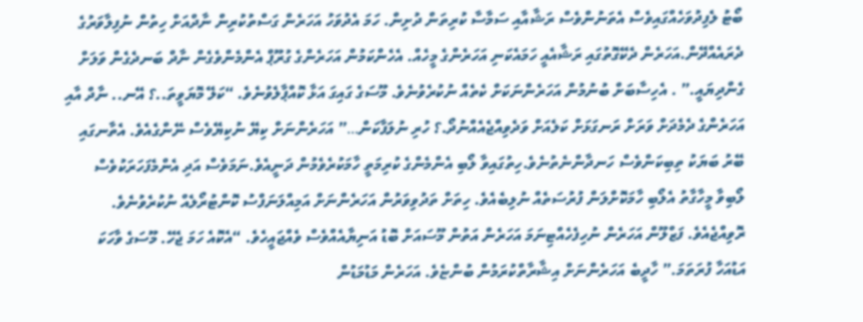ބޯޓު ލެފިދުވަހެއްގައިވެސް އެތަނުންވެސް ރަޝާއާއި ސަމާސާ ކުރިތަން ދުށިން. ހަމަ އެދުވަހު އަހަރެން ގަސްތުކުރިން ނާދްއަށް ހިތުން ނުފިލާވަރުގެ ދެރައެއްދޭން.އަހަރެން ދެކޭގޮތުގައި ރަޝާއެއީ ހަމައެކަނި އަހަރެންގެ މީހެއް. އެހެންކަމުން އަހަރެންގެ ގުރޫޕް އެންމެންވެގެން ނާދް ބަނދެގެން ވަލަށް ގެންދިޔައީ.” . އެހިސާބަށް ބުނުމުން އަހަރެންނަކަށް ކެތެއް ނުކުރެވުނެވެ. މޫސަގެ ގައިގަ އަޅާ ކޮއްޕާލެވުނެވެ. “ކަލޭ މޮޔަވީތަ..؟ އޭނ.. ނާދް އާއި އަހަރެންގެ ދެމެދަށް ވަރަށް ރަނގަޅަށް ކަލެއަށް ވަދެވިއްޖެއެއްނުދޯ.؟ ހުރި ނުލަފާކަން…” އަހަރެންނަށް ކިޔޭ ނުކިޔޭވެސް ނޭންގެއެވެ. އެތާނގައި ބޭރު ބަޔަކު ތިބިކަންވެސް ހަނދާންނެތުނެވެ.ހިތުގައިވާ ލޯބި އެންމެންގެ ކުރިމަތީ ހާމަކުރެވެމުން ދަނީއެވެ.ނަމަވެސް އަދި އެންމެފަހަރަކުވެސް ލޯބިވާ މީހާގާތު އެލޯބި ހާމަކޮށްލަން ފުރުސަތެއް ނުލިބެއެވެ. ހިތަށް ތަދުވިވަރުން އަހަރެންނަށް އަމިއްލަނަފްސު ކޮންޓުރޯލެއް ނުކުރެވުނެވެ. ރޮވިއްޖެއެވެ. ފަޒްލޫން އަހަރެން ނުހިފެހެއްޓިނަމަ އަހަރެން އަތުން މޫސައަށް ބޮޑު އަނިޔާއެއްވެސް ވެއްޖައީހެވެ. “އެކޮއެ ހަމަ ޖެހޭ. މޫސަގެ ވާހަކަ އަޑުއަހާ ފުރަތަމަ.” ހާދީބެ އަހަރެންނަށް އިޝާރާތްކުރަމުން ބުންޏެވެ. އަހަރެން މަޑުމަޑުން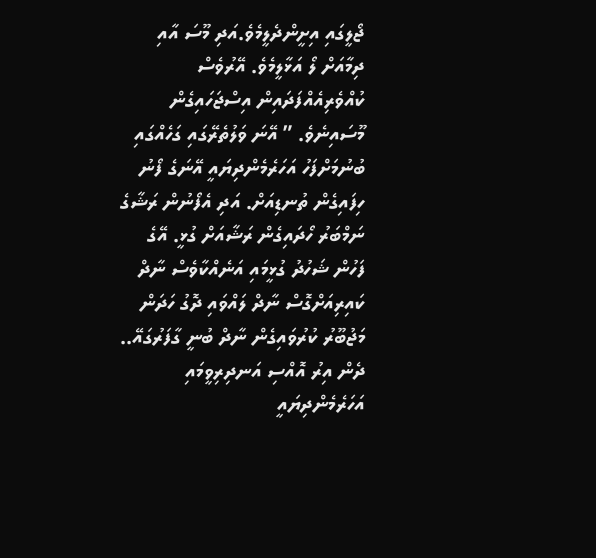ޖޯލީގައި އިށީންދެލީމެވެ.އަދި މޫސަ އާއި ދިމާއަށް ލޯ އަޅާލީމެވެ. އޭރުވެސް ކުއްވެރިއެއްފަދައިން އިސްޖަހައިގެން މޫސައިނެވެ. ” އޭނަ ވަލުތެރޭގައި ގަހެއްގައި ބުނުމަށްފަހު އަހަރެމެންދިޔައީ އޭނަގެ ފޯނު ހިފައިގެން ތުނޑިއަށް. އަދި އެފޯނުން ރަޝާގެ ނަމްބަރު ހޯދައިގެން ރަޝާއަށް ގުޅީ. އޭގެ ފަހުން ޝަހުދު ގުޅީމައި އަނެއްކާވެސް ނާދް ކައިރިއަށްގޮސް ނާދް ލައްވައި ދޮގު ހަދަން މަޖުބޫރު ކުރުވައިގެން ނާދް ބުނީ ގާފަރުގައޭ.. ދެން އިރު އޮއްސި އަނދިރިވީމައި އަހަރެމެންދިޔައީ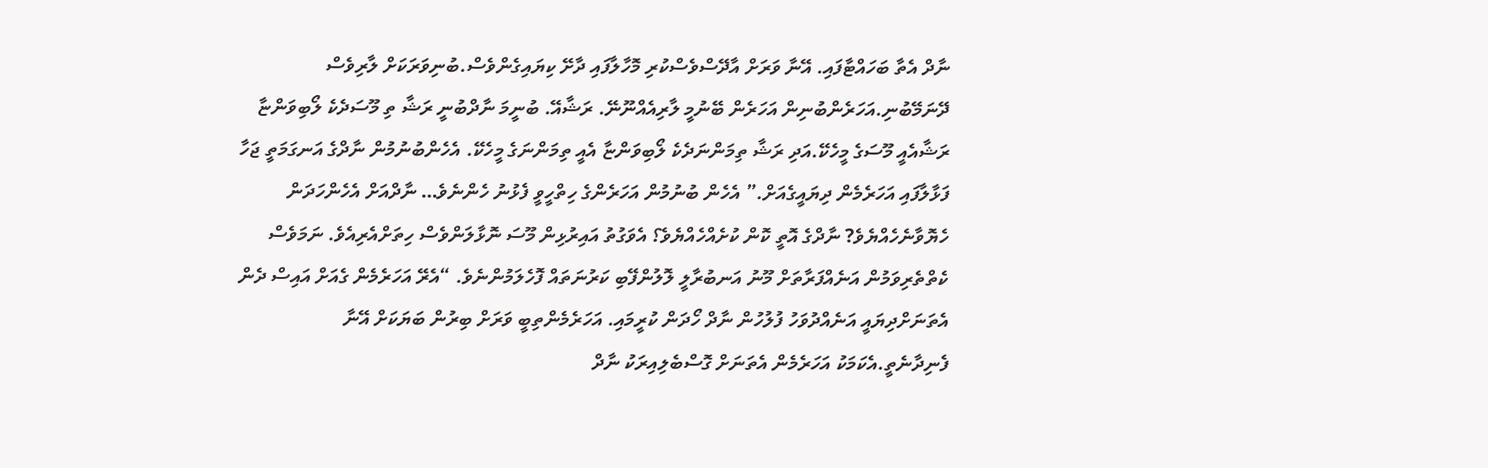ނާދް އެތާ ބަހައްޓާފައި. އޭނާ ވަރަށް އާދޭސްވެސްކުރި މޮހާލާފައި ދާށޭ ކިޔައިގެންވެސް.ބުނިވަރަކަށް ލާރިވެސް ދޭނަމޭބުނި.އަހަރެންބުނިން އަހަރެން ބޭނުމީ ލާރިއެއްނޫނޭ. ރަޝާއޭ. ބުނީމަ ނާދްބުނީ ރަޝާ ތި މޫސަދެކެ ލޯބިވަންޏާ ރަޝާއެއީ މޫސަގެ މީހެކޭ.އަދި ރަޝާ ތިމަންނަދެކެ ލޯބިވަންޏާ އެއީ ތިމަންނަގެ މީހެކޭ. އެހެންބުނުމުން ނާދްގެ އަނގަމަތީ ޖަހާ ފަޅާލާފައި އަހަރެމެން ދިޔައީގެއަށް.” އެހެން ބުނުމުން އަހަރެންގެ ހިތްހީވީ ފެޅުނު ހެންނެވެ… ނާދްއަށް އެހެންހަދަން ހެޔޮވާނެހެއްޔެވެ? ނާދްގެ އޮތީ ކޮން ކުށެއްހެއްޔެވެ؟ އެވަގުތު އައިރުޅިން މޫސަ ނޮޅާލަންވެސް ހިތަށްއެރިއެވެ. ނަމަވެސް ކެތްތެރިވަމުން އަނެއްފަރާތަށް މޫނު އަނބުރާލީ ލޮލުންފޭބި ކަރުނަތައް ފޮހެލަމުންނެވެ. “އެރޭ އަހަރެމެން ގެއަށް އައިސް ދެން އެތަނަށްދިޔައީ އަނެއްދުވަހު ފުލުހުން ނާދް ހޯދަން ކުރީމައި. އަހަރެމެންތިބީ ވަރަށް ބިރުން ބަޔަކަށް އޭނާ ފެނިދާނެތީ.އެކަމަކު އަހަރެމެން އެތަނަށް ގޮސްބެލިއިރަކު ނާދް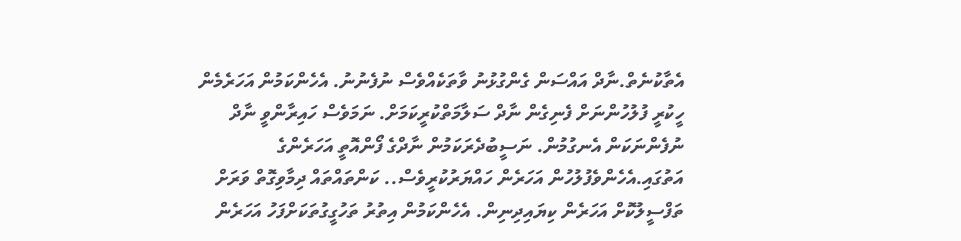އެތާކުނެތް.ނާދް އައްސަން ގެންގުޅުނު ވާތަކެއްވެސް ނުފެނުނު. އެހެންކަމުން އަހަރެމެން ހީކުރީ ފުލުހުންނަށް ފެނިގެން ނާދް ސަލާމަތްކުރީކަމަށް. ނަމަވެސް ހައިރާންވީ ނާދް ނުފެންނަކަން އެނގުމުން. ނަސީބުދެރަކަމުން ނާދްގެ ފޯންއޮތީ އަހަރެންގެ އަތުގައި.އެހެންވެފުލުހުން އަހަރެން ހައްޔަރުކުރީވެސް.. ކަންތައްތައް ދިމާވިގޮތް ވަރަށް ތަފްސީލުކޮށް އަހަރެން ކިޔައިދިނިން. އެހެންކަމުން އިތުރު ތަހުގީގުތަކަށްފަހު އަހަރެން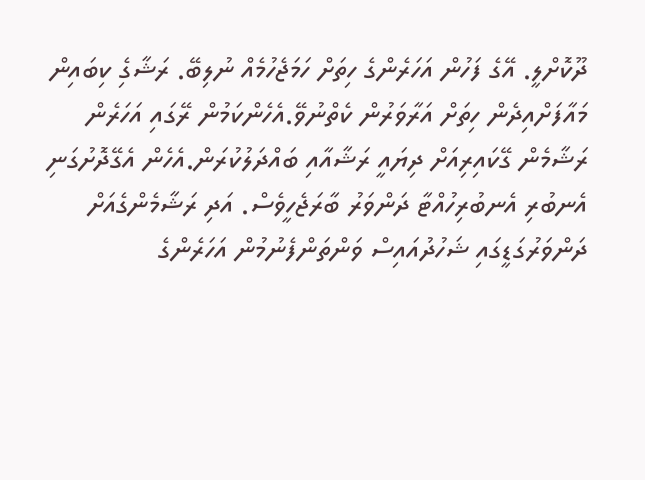ދޫކޮށްލީ. އޭގެ ފަހުން އަހަރެންގެ ހިތަށް ހަމަޖެހުމެއް ނުލިބޭ. ރަޝާގިެ ކިބައިން މައާފަށްއިދެން ހިތަށް އަރާވަރުން ކެތްނުވޭ.އެހެންކަމުން ރޭގައި އަހަރެން ރަޝާމެން ގޭކައިރިއަށް ދިޔައީ ރަޝާއާއި ބައްދަލުކުރަން.އެހެން އެގޭދޮށުގަނި އެނބުރި އެނބުރިހުއްޓާ ދަންވަރު ބާރަޖެހީވެސް. އަދި ރަޝާމެންގެއަށް ދަންވަރުގަޑީގައި ޝަހުދުއައިސް ވަންތަންފެނުމުން އަހަރެންގެ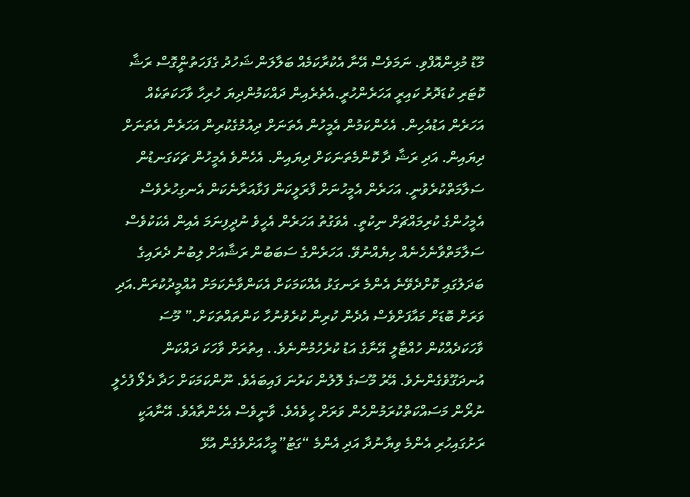މޫޑު މުޅިންއޮފްވި. ނަމަވެސް އޭނާ އެކުރާކަމެއް ބަލާލަން ޝަހުދު ގެފަހަތުންީގޮސް ރަޝާ ކޮޓަރި ކުޑަދޮރު ކައިރީ އަހަރެންހުރީ.އެތެރެއިން ދައްކަމުންދިޔަ ހުރިހާ ވާހަކަތަކެއް އަހަރެން އަޑުއެހިން. އެހެންކަމުން އެމީހުން އެތަނަށް ދިއުމުގެކުރިން އަހަރެން އެތަނަށް ދިޔައިން. އަދި ރަޝާ ދާ ކޮންމެތަނަކަށް ދިޔައިން. އެހެންވެ އެމީހުން ޗަކަގަނޑުން ސަލާމަތްކުރެވުނީ. އަހަރެން އެމީހުނަށް ފާރަލީކަން ފަޅާއަރާނެކަން އެނގިހުރެވެސް އެމީހުންގެ ކުރިމައްޗަށް ނިކުތީ. އެވަގުތު އަހަރެން އެހީވެ ނުދީފިނަމަ އެއިން އެކަކުވެސް ސަލާމަތްވާނެހެނެއް ހިޔެއްނުވޭ. އަހަރެންގެ ސަބަބުން ރަޝާއަށް ލިބުނު ދެރައިގެ ބަދަލުގައި ކޮށްދެވޭނެ އެންމެ ރަނގަޅު އެއްކަމަކަށް އެކަންވާނެކަމަށް އުއްމީދުކުރަން.އަދި ވަރަށް ބޮޑަށް މައާފަށްވެސް އެދެން ކުރިން ކުރެވުނުހާ ކަންތައްތަކަށް.” މޫސަ ވާހަކަދެއްކުން ހުއްޓާލީ އޭނާގެ އަޑު ކުރެހުމުންނެވެ.. އިތުރަށް ވާހަކަ ދައްކަން އުނދަގޫވެގެންނެވެ. އޭރު މޫސަގެ ލޮލުން ކަރުނަ ފައިބައެވެ. ނޫންކަމަކަށް ހަދާ ދެލޯ ފުހެލީ ނުރޯން މަސައްކަތްކުރަމުންހެން ވަރަށް ހީވެއެވެ. ވާނީވެސް އެހެންތާއެވެ. އޭނާއަކީ ރަށުގައިހުރި އެންމެ ވިޔާނުދާ އަދި އެންމެ “ގަޓު”މީހާއަށްވެގެން އުޅޭ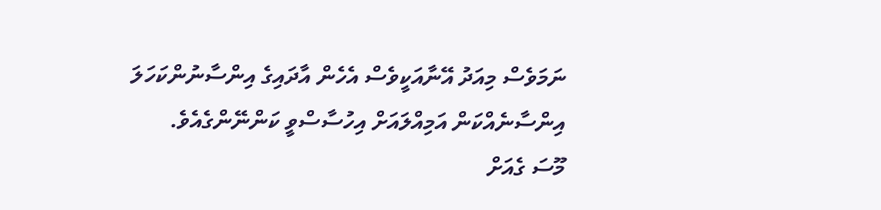ނަމަވެސް މިއަދު އޭނާއަކީވެސް އެހެން އާދައިގެ އިންސާނުންކަހަލަ އިންސާނެއްކަން އަމިއްލައަށް އިހުސާސްވީ ކަންނޭންގެއެވެ.
މޫސަ ގެއަށް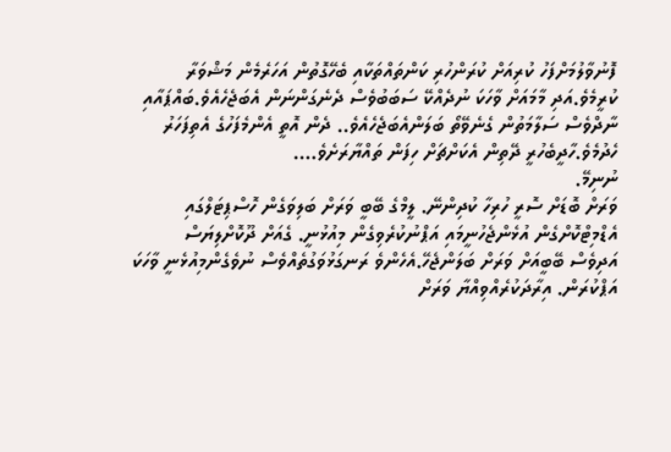ފޮނުވާލުމަށްފަހު ކުރިއަށް ކުރަންހުރި ކަންތައްތަކާއި ބެހޭގޮތުން އަހަރެމެން މަޝްވަރާ ކުރީމެވެ.އަދި މާމައަށް ވާހަކަ ނުދެއްކޭ ސަބަބުވެސް ދެނެގަންނަން އެބަޖެހެއެވެ.ބައްޕައާއި ނާދްވެސް ސަލާމަތުން ގެނެވޭތޯ ބަލަންއެބަޖެހެއެވެ.. ދެން އޮތީ އެންމެފަހުގެ އެތިފަހަރު ހެދުމެވެ.ހާދީބެހުރީ ދޭތިން އެކަށްޗަށް ހިފަން ތައްޔާރަށެވެ….
ނުނިމޭ.
ވަރަށް ބޮޑަށް ސޮރީ ހުރިހާ ކުދިންނޭ. ލީމްގެ ބޭބީ ވަރަށް ބަލިވަގެން ހޮސްޕިޓަލްގައި އެޑްމިޓްކޮށްގެން އުޅެންޖެހުނީމައި އަޕްނުކުރެވިގެން މިއުޅުނީ. ގެއަށް ދޫކޮށްލިޔަސް އަދިވެސް ބޭބީއަށް ވަރަށް ބަލަންޖެހޭ.އެހެންވެ ރަނގަޅުވަގުތެއްވެސް ނުވެގެންމިއުޅެނީ ވާހަކަ އަޕްކުރަން. އިރާދަކުރެއްވިއްޔާ ވަރަށް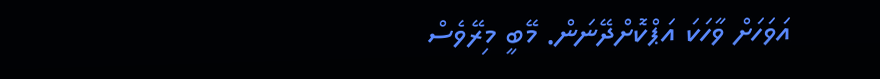އަވަހަށް ވާހަކަ އަޕްކޮށްދޭނަން. މޭބީ މިރޭވެސް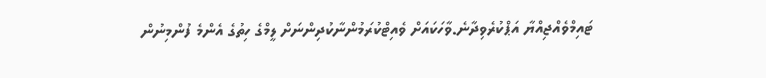ޓައިމްވެއްޖިއްޔާ އަޕްކުރެވިދާނެ.ވާހަކައަށް ވެއިޓްކުރަމުންނާކުދިންނަށް ލީމްގެ ހިތުގެ އެންމެ ފުންމިނުން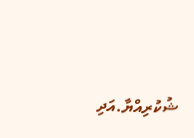ޝުކުރިއްޔާ.އަދި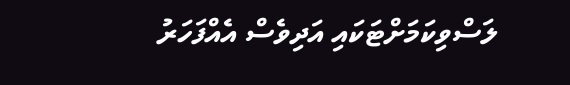ލަސްވިކަމަށްޓަކައި އަދިވެސް އެއްފަހަރު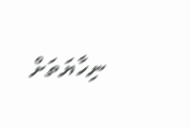ނިހާޔަތަށް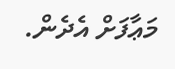މަޢާފަށް އެދެން.